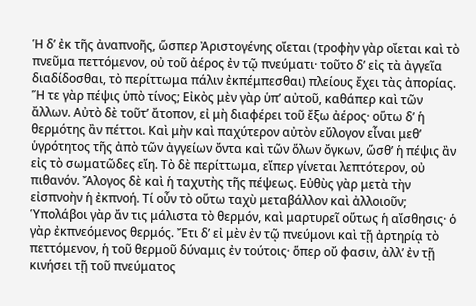Ἡ δ’ ἐκ τῆς ἀναπνοῆς, ὥσπερ Ἀριστογένης οἴεται (τροφὴν γὰρ οἴεται καὶ τὸ πνεῦμα πεττόμενον, οὐ τοῦ ἀέρος ἐν τῷ πνεύματι· τοῦτο δ’ εἰς τὰ ἀγγεῖα διαδίδοσθαι, τὸ περίττωμα πάλιν ἐκπέμπεσθαι) πλείους ἔχει τὰς ἀπορίας. Ἥ τε γὰρ πέψις ὑπὸ τίνος; Εἰκὸς μὲν γὰρ ὑπ’ αὐτοῦ, καθάπερ καὶ τῶν ἄλλων. Αὐτὸ δὲ τοῦτ’ ἄτοπον, εἰ μὴ διαφέρει τοῦ ἔξω ἀέρος· οὕτω δ’ ἡ θερμότης ἂν πέττοι. Καὶ μὴν καὶ παχύτερον αὐτὸν εὔλογον εἶναι μεθ’ ὑγρότητος τῆς ἀπὸ τῶν ἀγγείων ὄντα καὶ τῶν ὅλων ὄγκων, ὥσθ’ ἡ πέψις ἂν εἰς τὸ σωματῶδες εἴη. Τὸ δὲ περίττωμα, εἴπερ γίνεται λεπτότερον, οὐ πιθανόν. Ἄλογος δὲ καὶ ἡ ταχυτὴς τῆς πέψεως. Εὐθὺς γὰρ μετὰ τὴν εἰσπνοὴν ἡ ἐκπνοή. Τί οὖν τὸ οὕτω ταχὺ μεταβάλλον καὶ ἀλλοιοῦν; Ὑπολάβοι γὰρ ἄν τις μάλιστα τὸ θερμόν, καὶ μαρτυρεῖ οὕτως ἡ αἴσθησις· ὁ γὰρ ἐκπνεόμενος θερμός. Ἔτι δ’ εἰ μὲν ἐν τῷ πνεύμονι καὶ τῇ ἀρτηρίᾳ τὸ πεττόμενον, ἡ τοῦ θερμοῦ δύναμις ἐν τούτοις· ὅπερ οὔ φασιν, ἀλλ’ ἐν τῇ κινήσει τῇ τοῦ πνεύματος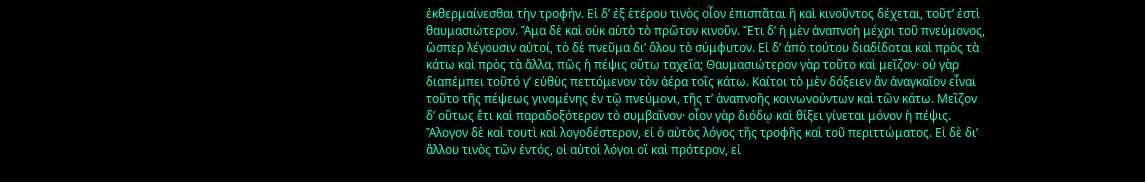ἐκθερμαίνεσθαι τὴν τροφήν. Εἰ δ’ ἐξ ἑτέρου τινὸς οἷον ἐπισπᾶται ἢ καὶ κινοῦντος δέχεται, τοῦτ’ ἐστὶ θαυμασιώτερον. Ἅμα δὲ καὶ οὐκ αὐτὸ τὸ πρῶτον κινοῦν. Ἔτι δ’ ἡ μὲν ἀναπνοὴ μέχρι τοῦ πνεύμονος, ὥσπερ λέγουσιν αὐτοί, τὸ δὲ πνεῦμα δι’ ὅλου τὸ σύμφυτον. Εἰ δ’ ἀπὸ τούτου διαδίδοται καὶ πρὸς τὰ κάτω καὶ πρὸς τὰ ἄλλα, πῶς ἡ πέψις οὕτω ταχεῖα; Θαυμασιώτερον γὰρ τοῦτο καὶ μεῖζον· οὐ γὰρ διαπέμπει τοῦτό γ’ εὐθὺς πεττόμενον τὸν ἀέρα τοῖς κάτω. Καίτοι τὸ μὲν δόξειεν ἂν ἀναγκαῖον εἶναι τοῦτο τῆς πέψεως γινομένης ἐν τῷ πνεύμονι, τῆς τ’ ἀναπνοῆς κοινωνούντων καὶ τῶν κάτω. Μεῖζον δ’ οὕτως ἔτι καὶ παραδοξότερον τὸ συμβαῖνον· οἷον γὰρ διόδῳ καὶ θίξει γίνεται μόνον ἡ πέψις. Ἄλογον δὲ καὶ τουτὶ καὶ λογοδέστερον, εἰ ὁ αὐτὸς λόγος τῆς τροφῆς καὶ τοῦ περιττώματος. Εἰ δὲ δι’ ἄλλου τινὸς τῶν ἐντός, οἱ αὐτοὶ λόγοι οἳ καὶ πρότερον, εἰ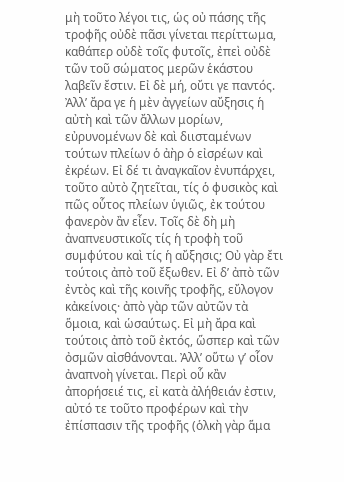μὴ τοῦτο λέγοι τις, ὡς οὐ πάσης τῆς τροφῆς οὐδὲ πᾶσι γίνεται περίττωμα, καθάπερ οὐδὲ τοῖς φυτοῖς, ἐπεὶ οὐδὲ τῶν τοῦ σώματος μερῶν ἑκάστου λαβεῖν ἔστιν. Εἰ δὲ μή, οὔτι γε παντός. Ἀλλ’ ἄρα γε ἡ μὲν ἀγγείων αὔξησις ἡ αὐτὴ καὶ τῶν ἄλλων μορίων, εὐρυνομένων δὲ καὶ διισταμένων τούτων πλείων ὁ ἀὴρ ὁ εἰσρέων καὶ ἐκρέων. Εἰ δέ τι ἀναγκαῖον ἐνυπάρχει, τοῦτο αὐτὸ ζητεῖται, τίς ὁ φυσικὸς καὶ πῶς οὗτος πλείων ὑγιῶς, ἐκ τούτου φανερὸν ἂν εἶεν. Τοῖς δὲ δὴ μὴ ἀναπνευστικοῖς τίς ἡ τροφὴ τοῦ συμφύτου καὶ τίς ἡ αὔξησις; Οὐ γὰρ ἔτι τούτοις ἀπὸ τοῦ ἔξωθεν. Εἰ δ’ ἀπὸ τῶν ἐντὸς καὶ τῆς κοινῆς τροφῆς, εὔλογον κἀκείνοις· ἀπὸ γὰρ τῶν αὐτῶν τὰ ὅμοια, καὶ ὡσαύτως. Εἰ μὴ ἄρα καὶ τούτοις ἀπὸ τοῦ ἐκτός, ὥσπερ καὶ τῶν ὀσμῶν αἰσθάνονται. Ἀλλ’ οὕτω γ’ οἷον ἀναπνοὴ γίνεται. Περὶ οὗ κἂν ἀπορήσειέ τις, εἰ κατὰ ἀλήθειάν ἐστιν, αὐτό τε τοῦτο προφέρων καὶ τὴν ἐπίσπασιν τῆς τροφῆς (ὁλκὴ γὰρ ἅμα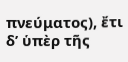πνεύματος), ἔτι δ’ ὑπὲρ τῆς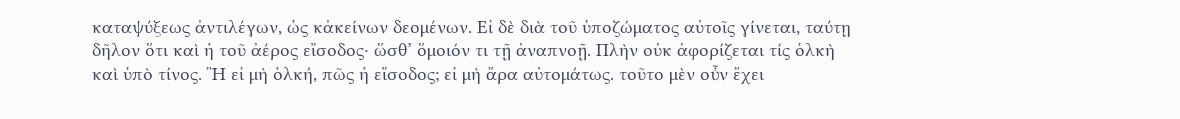καταψύξεως ἀντιλέγων, ὡς κἀκείνων δεομένων. Εἰ δὲ διὰ τοῦ ὑποζώματος αὐτοῖς γίνεται, ταύτῃ δῆλον ὅτι καὶ ἡ τοῦ ἀέρος εἴσοδος· ὥσθ’ ὅμοιόν τι τῇ ἀναπνοῇ. Πλὴν οὐκ ἀφορίζεται τίς ὁλκὴ καὶ ὑπὸ τίνος. Ἢ εἰ μὴ ὁλκή, πῶς ἡ εἴσοδος; εἰ μὴ ἄρα αὐτομάτως. τοῦτο μὲν οὖν ἔχει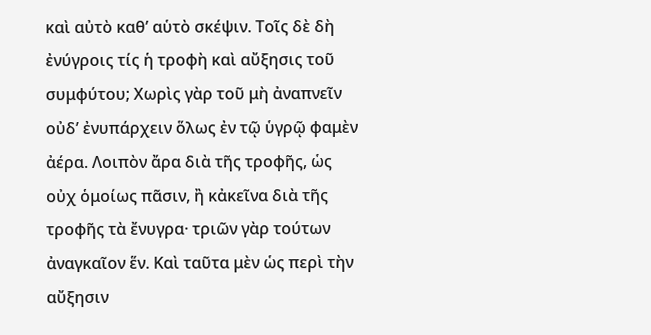καὶ αὐτὸ καθ’ αὑτὸ σκέψιν. Τοῖς δὲ δὴ ἐνύγροις τίς ἡ τροφὴ καὶ αὔξησις τοῦ συμφύτου; Χωρὶς γὰρ τοῦ μὴ ἀναπνεῖν οὐδ’ ἐνυπάρχειν ὅλως ἐν τῷ ὑγρῷ φαμὲν ἀέρα. Λοιπὸν ἄρα διὰ τῆς τροφῆς, ὡς οὐχ ὁμοίως πᾶσιν, ἢ κἀκεῖνα διὰ τῆς τροφῆς τὰ ἔνυγρα· τριῶν γὰρ τούτων ἀναγκαῖον ἕν. Καὶ ταῦτα μὲν ὡς περὶ τὴν αὔξησιν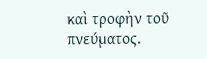καὶ τροφὴν τοῦ πνεύματος.